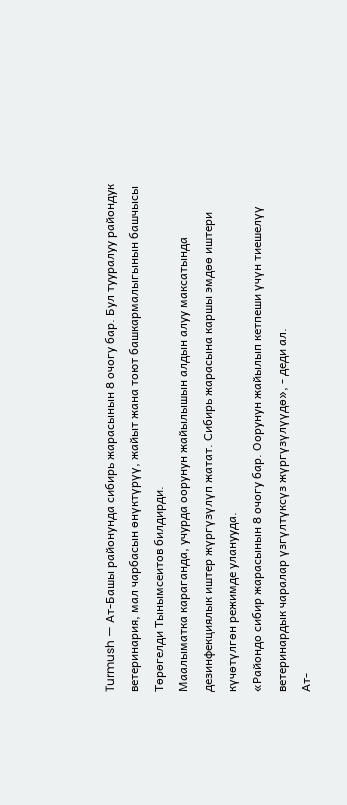Turmush — Ат-Башы районунда сибирь жарасынын 8 очогу бар. Бул тууралуу райондук ветеринария, мал чарбасын өнүктүрүү, жайыт жана тоют башкармалыгынын башчысы Төрөгелди Тынымсеитов билдирди.
Маалыматка караганда, учурда оорунун жайылышын алдын алуу максатында дезинфекциялык иштер жүргүзүлүп жатат. Сибирь жарасына каршы эмдөө иштери күчөтүлгөн режимде уланууда.
«Райондо сибир жарасынын 8 очогу бар. Оорунун жайылып кетпеши үчүн тиешелүү ветеринардык чаралар үзгүлтүксүз жүргүзүлүүдө», - деди ал.
Ат-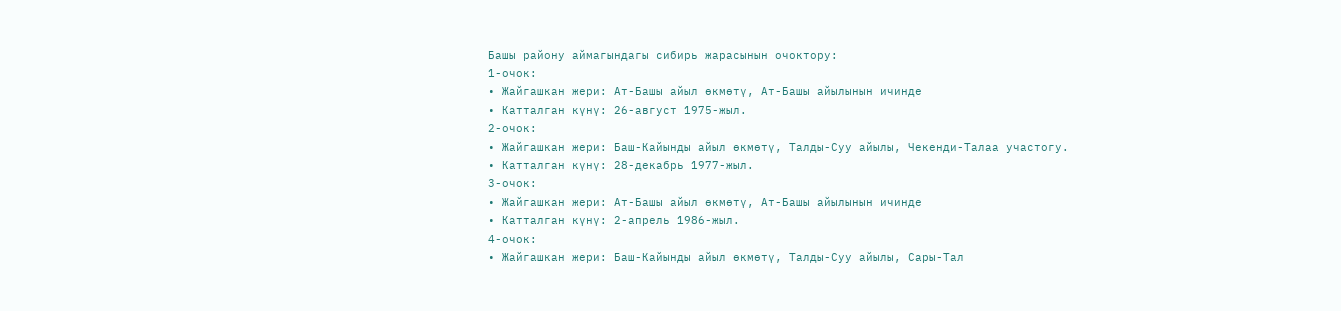Башы району аймагындагы сибирь жарасынын очоктору:
1-очок:
• Жайгашкан жери: Ат-Башы айыл өкмөтү, Ат-Башы айылынын ичинде
• Катталган күнү: 26-август 1975-жыл.
2-очок:
• Жайгашкан жери: Баш-Кайынды айыл өкмөтү, Талды-Суу айылы, Чекенди-Талаа участогу.
• Катталган күнү: 28-декабрь 1977-жыл.
3-очок:
• Жайгашкан жери: Ат-Башы айыл өкмөтү, Ат-Башы айылынын ичинде
• Катталган күнү: 2-апрель 1986-жыл.
4-очок:
• Жайгашкан жери: Баш-Кайынды айыл өкмөтү, Талды-Суу айылы, Сары-Тал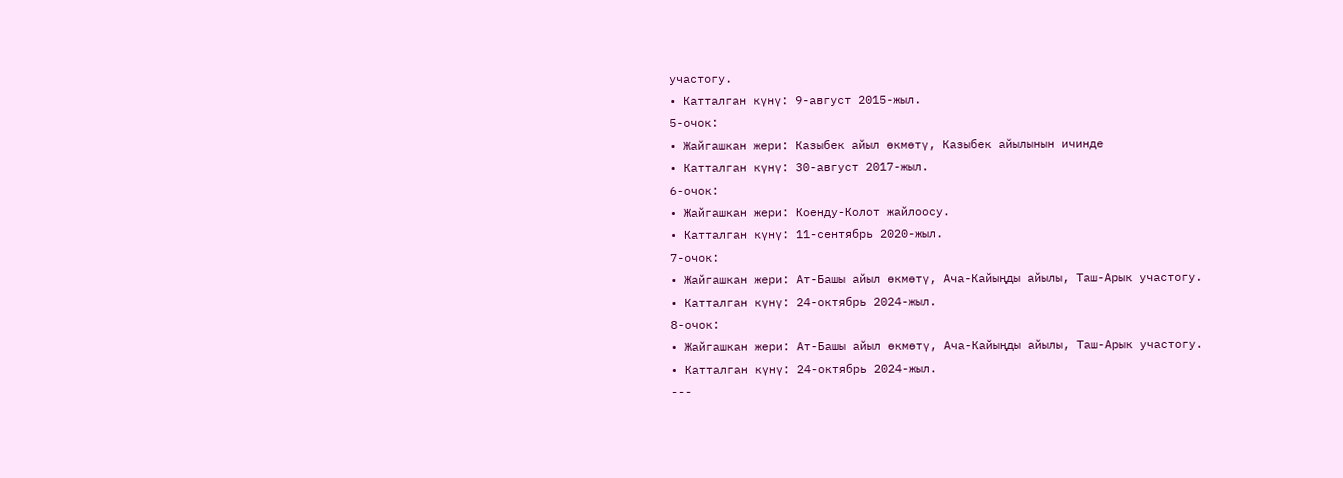участогу.
• Катталган күнү: 9-август 2015-жыл.
5-очок:
• Жайгашкан жери: Казыбек айыл өкмөтү, Казыбек айылынын ичинде
• Катталган күнү: 30-август 2017-жыл.
6-очок:
• Жайгашкан жери: Коенду-Колот жайлоосу.
• Катталган күнү: 11-сентябрь 2020-жыл.
7-очок:
• Жайгашкан жери: Ат-Башы айыл өкмөтү, Ача-Кайыңды айылы, Таш-Арык участогу.
• Катталган күнү: 24-октябрь 2024-жыл.
8-очок:
• Жайгашкан жери: Ат-Башы айыл өкмөтү, Ача-Кайыңды айылы, Таш-Арык участогу.
• Катталган күнү: 24-октябрь 2024-жыл.
---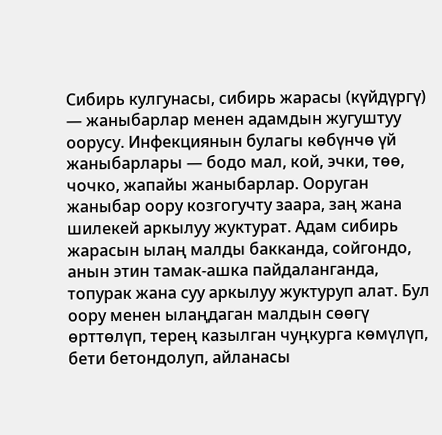Сибирь кулгунасы, сибирь жарасы (күйдүргү) — жаныбарлар менен адамдын жугуштуу оорусу. Инфекциянын булагы көбүнчө үй жаныбарлары — бодо мал, кой, эчки, төө, чочко, жапайы жаныбарлар. Ооруган жаныбар оору козгогучту заара, заң жана шилекей аркылуу жуктурат. Адам сибирь жарасын ылаң малды бакканда, сойгондо, анын этин тамак-ашка пайдаланганда, топурак жана суу аркылуу жуктуруп алат. Бул оору менен ылаңдаган малдын сөөгү өрттөлүп, терең казылган чуңкурга көмүлүп, бети бетондолуп, айланасы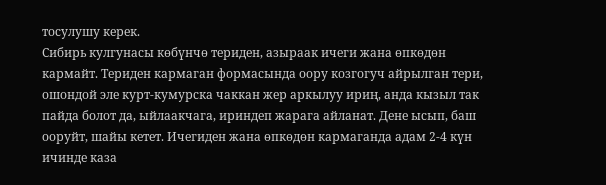тосулушу керек.
Сибирь кулгунасы көбүнчө териден, азыраак ичеги жана өпкөдөн кармайт. Териден кармаган формасында оору козгогуч айрылган тери, ошондой эле курт-кумурска чаккан жер аркылуу ириң, анда кызыл так пайда болот да, ыйлаакчага, ириндеп жарага айланат. Дене ысып, баш ооруйт, шайы кетет. Ичегиден жана өпкөдөн кармаганда адам 2-4 күн ичинде каза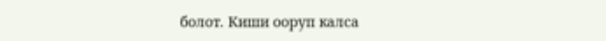болот. Киши ооруп калса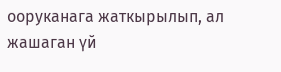ооруканага жаткырылып, ал жашаган үй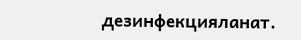дезинфекцияланат.